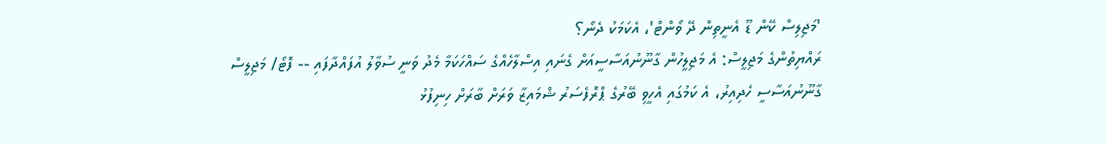'މަޖިލިސް ކޭން ޑޫ އެނީތިން ދޭ ވޯންޓް'، އެކަމަކު ދެނޯ؟
ރައްޔިތުންގެ މަޖިލީސް: އެ މަޖިލީހުން ގާނޫނުއަސާސީއަށް ގެނައި އިސްލާހެއްގެ ސައްހަކަމާ މެދު ވަނީ ސުވާލު އުފައްދާފައި -- ފޮޓޯ/ މަޖިލީސް
ގާނޫނުއަސާސީ ހެދިއިރު، އެ ކަމުގައި އެހީވި ބޭރުގެ ޕްރޮފެސަރު ޝްމައިޒާ ވަރަށް ބާރަށް ހިނިފުޅު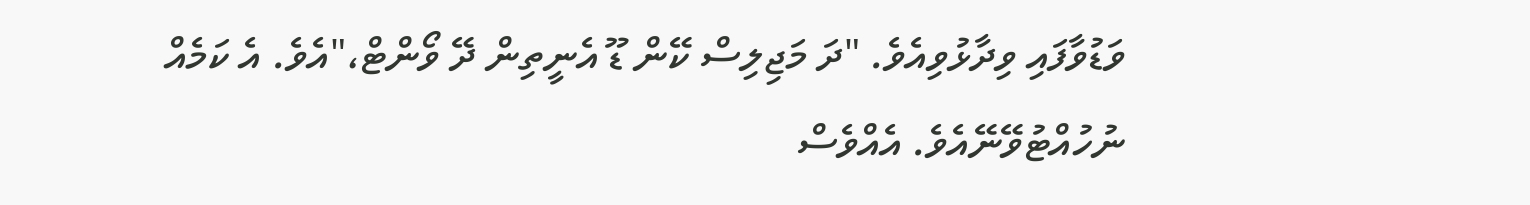ވަޑުވާފައި ވިދާޅުވިއެވެ. "ދަ މަޖިލިސް ކޭން ޑޫ އެނީތިން ދޭ ވޯންޓް،"އެވެ. އެ ކަމެއް ނުހުއްޓުވޭނޭއެވެ. އެއްވެސް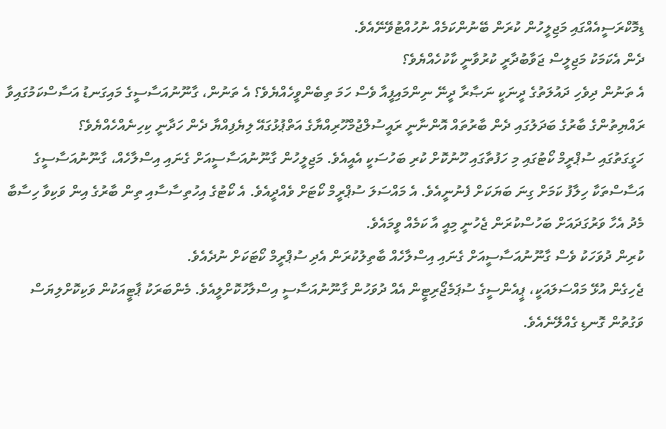ޑިމޮކްރަސީއެއްގައި މަޖިލީހުން ކުރަން ބޭނުންކަމެއް ނުހުއްޓުވޭނޭއެވެ.
ދެން އެކަމަކު މަޖިލީސް ޖަވާބުދާރީ ކުރުވާނީ ކާކުހެއްޔެވެ؟
އެ ތަނުން ދިވެހި ދައުލަތުގެ ދީނަކީ ނަޞާރާ ދީނޭ ނިންމައިފީއާ ވެސް ހަމަ ތިބެންވީހެއްޔެވެ؟ އެ ތަނުން، ގާނޫނުއަސާސީގެ މައިގަނޑު އަސާސްކަމުގައިވާ ރައްޔިތުންގެ ބާރުގެ ބަދަލުގައި ދެން ބާރުތައް އޮންނާނީ ރައީސުލްޖުމްހޫރިއްޔާގެ އަތްޕުޅުގައޭ ލިޔެފިއްޔާ ދެން ހަދާނީ ކިހިނެއްހެއްޔެވެ؟
ހަގީގަތުގައި ސުޕްރީމް ކޯޓުގައި މި ހަފުތާގައި ހޫނުކޮށް ކުރި ބަހުސަކީ އެއީއެވެ. މަޖިލީހުން ގާނޫނުއަސާސީއަށް ގެނައި އިސްލާހެއް، ގާނޫނުއަސާސީގެ އަސާސްތަކާ ހިލާފު ކަމަށް ގިނަ ބަޔަކަށް ފެނުނީއެވެ. އެ މައްސަލަ ސުޕްރީމް ކޯޓަށް ވެއްދީއެވެ. އެ ކޯޓުގެ އިހުތިސާސާއި ތިން ބާރުގެ އިން ވަކިވާ ހިސާބާ މެދު އެހާ ވަރުގަދައަށް ބަހުސްކުރަން ޖެހުނީ މިއީ އާ ކަމެއް ވީމައެވެ.
ކުރިން ދުވަހަކު ވެސް ގާނޫނުއަސާސީއަށް ގެނައި އިސްލާހެއް ބާތިލުކުރަން އެދި ސުޕްރީމް ކޯޓަކަށް ނުދެއެވެ.
ޖެހިގެން އުޅޭ މައްސަލައަކީ، ޕީއެންސީގެ ސުޕަމެޖޯރިޓީން އެއް ދުވަހުން ގާނޫނުއަސާސީ އިސްލާހުކޮށްލީއެވެ. މެންބަރަކު ޕާޓީއަކުން ވަކިކޮށްލިޔަސް ވަގުތުން ގޮނޑި ގެއްލޭނެއެވެ.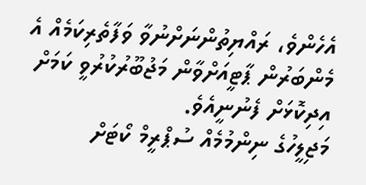އެހެންވެ، ރައްޔިތުންނަށްނުވާ ވަފާތެރިކަމެއް އެ މެންބަރުން ޕާޓީއަށްވާން މަޖުބޫރުކުރުވީ ކަމަށް އިދިކޮޅަށް ފެނުނީއެވެ.
މަޖިލީހުގެ ނިންމުމެއް ސުޕްރީމް ކޯޓަށް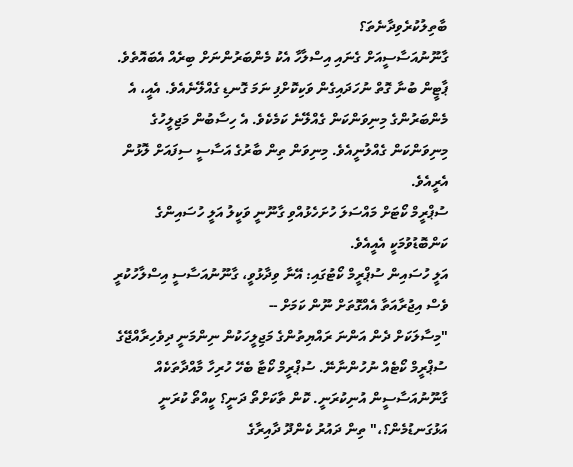ބާތިލުކުރެވިދާނެތަ؟
ގާނޫނުއަސާސީއަށް ގެނައި އިސްލާހާ އެކު މެންބަރުންނަށް ބިރެއް އެބައޮތެވެ. ޕާޓީން ބުނާ ގޮތް ނުހަދައިގެން ވަކިކޮށްފި ނަމަ ގޮނޑި ގެއްލޭނެއެވެ. އެއީ، އެ މެންބަރުންގެ މިނިވަންކަން ގެއްލޭނެ ކަމެކެވެ. އެ ހިސާބުން މަޖިލީހުގެ މިނިވަންކަން ގެއްލުނީއެވެ. މިނިވަން ތިން ބާރުގެ އަސާސީ ސިފައަށް ލޮޅުން އެރީއެވެ.
ސުޕްރީމް ކޯޓަށް މައްސަލަ ހުށަހެޅުއްވި ގާނޫނީ ވަކީލު އަލީ ހުސައިންގެ ކަންބޮޑުވުމަކީ އެއީއެވެ.
އަލީ ހުސައިން ސުޕްރީމް ކޯޓުގައި: އޭނާ ވިދާޅުވީ، ގާނޫނުއަސާސީ އިސްލާހުކުރީ ވެސް އިޖުރާއަތާ އެއްގޮތަށް ނޫން ކަމަށް --
"މިސާލަކަށް ދެން އަންނަ ރައްޔިތުންގެ މަޖިލީހަކުން ނިންމަނީ ދިވެހިރާއްޖޭގެ ސުޕްރީމް ކޯޓެއް ނުހުންނާނޭ. ސުޕްރީމް ކޯޓާ ބެހޭ ހުރިހާ މާއްދާތަކެއް ގާނޫނުއަސާސީން އުނިކުރަނީ. ކޮން ތާކަށްތޯ ދަނީ؟ ކީއްތޯ ކުރަނީ އަޅުގަނޑުމެން؟،" ތިން ދައުރު ކެންދޫ ދާއިރާގެ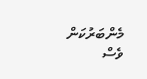މެންބަރުކަން ވެސް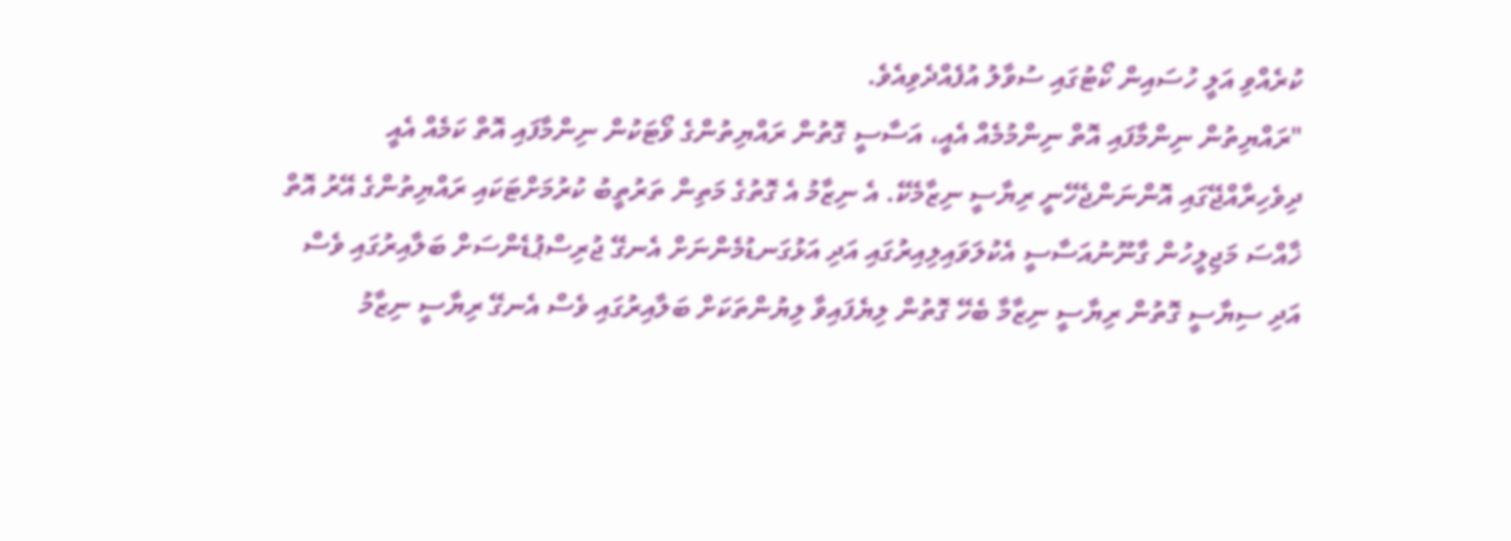ކުރެއްވި އަލީ ހުސައިން ކޯޓުގައި ސުވާލު އުފެއްދެވިއެވެ.
"ރައްޔިތުން ނިންމާފައި އޮތް ނިންމުމެއް އެއީ، އަސާސީ ގޮތުން ރައްޔިތުންގެ ވޯޓަކުން ނިންމާފައި އޮތް ކަމެއް އެއީ ދިވެހިރާއްޖޭގައި އޮންނަންޖެހޭނީ ރިޔާސީ ނިޒާމެކޭ. އެ ނިޒާމު އެ ގޮތުގެ މަތިން ތަރުތީބު ކުރުމަށްޓަކައި ރައްޔިތުންގެ އޭރު އޮތް ޚާއްސަ މަޖިލީހުން ގާނޫނުއަސާސީ އެކުލަވައިލިއިރުގައި އަދި އަޅުގަނޑުމެންނަށް އެނގޭ ޖުރިސްޕުޑެންސަށް ބަލާއިރުގައި ވެސް އަދި ސިޔާސީ ގޮތުން ރިޔާސީ ނިޒާމާ ބެހޭ ގޮތުން ލިޔެފައިވާ ލިޔުންތަކަށް ބަލާއިރުގައި ވެސް އެނގޭ ރިޔާސީ ނިޒާމު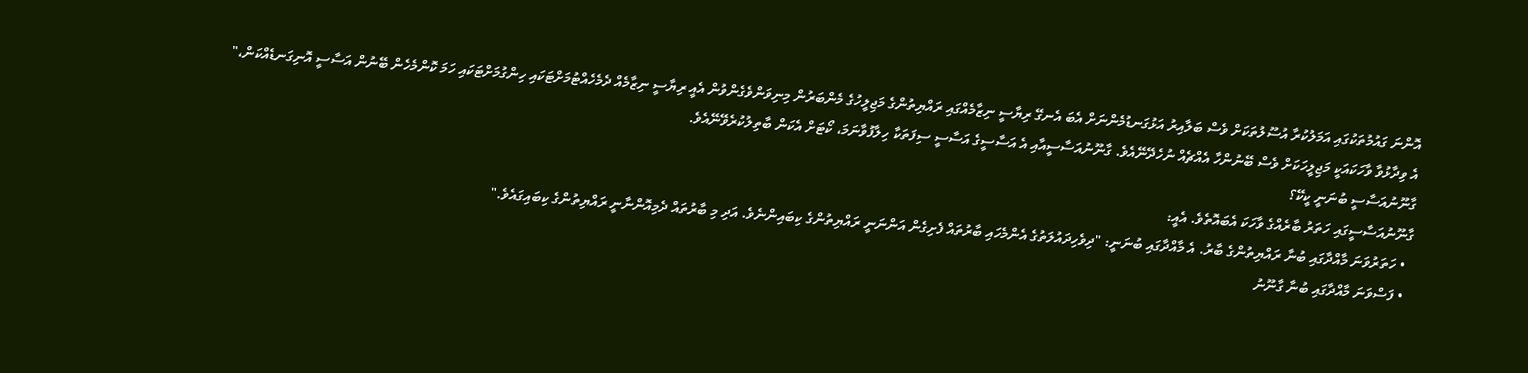އޮންނަ ގައުމުތަކުގައި އަމަލުކުރާ އުސޫލުތަކަށް ވެސް ބަލާއިރު އަޅުގަނޑުމެންނަށް އެބަ އެނގޭ ރިޔާސީ ނިޒާމެއްގައި ރައްޔިތުންގެ މަޖިލީހުގެ މެންބަރުން މިނިވަންވެގެންވުން އެއީ ރިޔާސީ ނިޒާމެއް ދެމެހެއްޓުމަށްޓަކައި ހިންގުމަށްޓަކައި ހަމަ ކޮންމެހެން ބޭނުން އަސާސީ އޮނިގަނޑެއްކަން،"
އެ ވިދާޅުވާ ވާހަކައަކީ މަޖިލީހަކަށް ވެސް ބޭނުންހާ އެއްޗެއް ނުހެދޭނޭއެވެ. ގާނޫނުއަސާސީއާއި އެ އަސާސީގެ އަސާސީ ސިފަތަކާ ހިލާފުވާނަމަ، ކޯޓަށް އެކަން ބާތިލުކުރެވޭނޭއެވެ.
ގާނޫނުއަސާސީ ބުނަނީ ކީކޭ؟
ގާނޫނުއަސާސީގައި ހަތަރު ބާރެއްގެ ވާހަކަ އެބައޮތެވެ. އެއީ:
  • ހަތަރުވަނަ މާއްދާގައި ބުނާ ރައްޔިތުންގެ ބާރު. އެ މާއްދާގައި ބުނަނީ: "ދިވެހިދައުލަތުގެ އެންމެހައި ބާރުތައް ފެށިގެން އަންނަނީ ރައްޔިތުންގެ ކިބައިންނެވެ. އަދި މި ބާރުތައް ދެމިއޮންނާނީ ރައްޔިތުންގެ ކިބައިގައެވެ."
  • ފަސްވަނަ މާއްދާގައި ބުނާ ގާނޫނު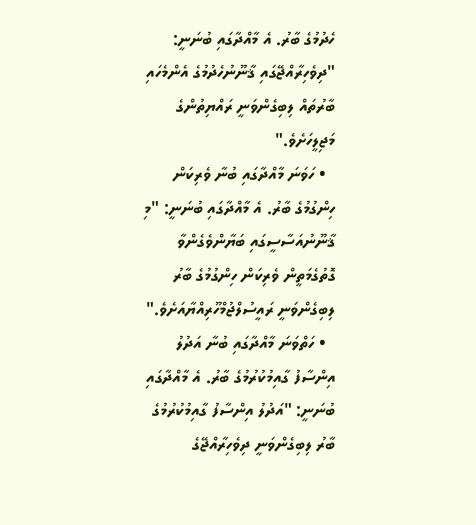ހެދުމުގެ ބާރު. އެ މާއްދާގައި ބުނަނީ: "ދިވެހިރާއްޖޭގައި ޤާނޫނުހެދުމުގެ އެންމެހައި ބާރުތައް ލިބިގެންވަނީ ރައްޔިތުންގެ މަޖިލީހަށެވެ."
  • ހަވަނަ މާއްދާގައި ބުނާ ވެރިކަން ހިންގުމުގެ ބާރު. އެ މާއްދާގައި ބުނަނީ: "މި ޤާނޫނުއަސާސީގައި ބަޔާންވެގެންވާ ގޮތުގެމަތީން ވެރިކަން ހިންގުމުގެ ބާރު ލިބިގެންވަނީ ރައީސުލްޖުމްހޫރިއްޔާއަށެވެ."
  • ހަތްވަނަ މާއްދާގައި ބުނާ އަދުލު އިންސާފު ގާއިމުކުރުމުގެ ބާރު. އެ މާއްދާގައި ބުނަނީ: "އަދުލު އިންސާފު ގާއިމުކުރުމުގެ ބާރު ލިބިގެންވަނީ ދިވެހިރާއްޖޭގެ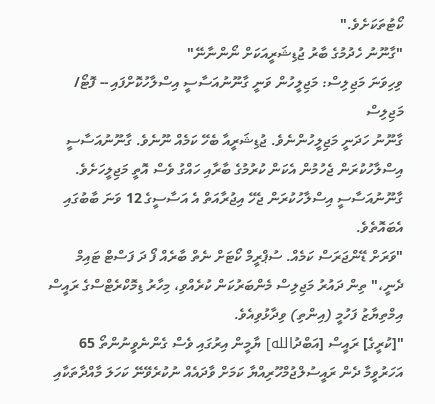ކޯޓުތަކަށެވެ."
"ގާނޫނު ހެދުމުގެ ބާރު ޖުޑިޝަރީއަކަށް ނޯންނާނޭ"
ވިހިވަނަ މަޖިލިސް: މަޖިލީހުން ވަނީ ގާނޫނުއަސާސީ އިސްލާހުކޮށްފައި -- ފޮޓޯ/ މަޖިލިސް
ގާނޫނު ހަދަނީ މަޖިލީހުންނެވެ. ޖުޑިޝަރީއާ ބެހޭ ކަމެއް ނޫނެވެ. ގާނޫނުއަސާސީ އިސްލާހުކުރަން ޖެހުމުން އެކަން ކުރުމުގެ ބާރާއި ހައްގު ވެސް އޮތީ މަޖިލީހަށެވެ. ގާނޫނުއަސާސީ އިސްލާހުކުރަން ޖެހޭ އިޖުރާއަތް އެ އަސާސީގެ 12 ވަނަ ބާބުގައި އެބައޮތެވެ.
"ވަރަށް ޑޭންޖަރަސް ކަމެއް. ސުޕްރީމް ކޯޓަށް ނެތް ބާރެއް ފޯ ދަ ފަސްޓް ޓައިމް ދެނީ،" ތިން ދައުރު މަޖިލިސް މެންބަރުކަން ކުރެއްވި، މިހާރު ޑިމޮކްރެޓްސްގެ ރައީސް އިމްތިޔާޒު ފަހުމީ (އިންތި) ވިދާޅުވިއެވެ.
"[ކުރީގެ] ރައީސް [އަބްދުالله] ޔާމީން އިރުގައި ވެސް ގެންނެވީނުންތޯ 65 އަހަރުވީމާ ދެން ރައީސުލްޖުމްހޫރިއްޔާ ކަމަށް ވާދައެއް ނުކުރެވޭނޭ ކަހަލަ މާއްދާތަކާއި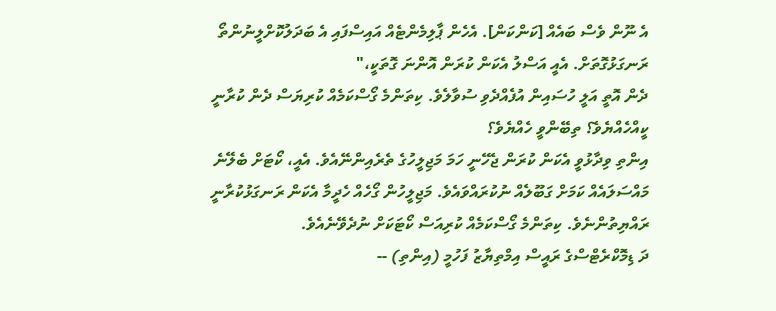އެ ނޫން ވެސް ބައެއް [ކަންކަން]. އެހެން ޕާލިމެންޓެއް އައިސްފައި އެ ބަދަލުކޮށްލީނުންތޯ ރަނގަޅުގޮތަށް. އެއީ އަސްލު އެކަން ކުރަން އޮންނަ ގޮތަކީ،"
ދެން އޮތީ އަލީ ހުސައިން އުފެއްދެވި ސުވާލެވެ. ކިތަންމެ ގޯސްކަމެއް ކުރިޔަސް ދެން ކުރާނީ ކީއްހެއްޔެވެ؟ ތިބޭންވީ ހެއްޔެވެ؟
އިންތި ވިދާޅުވީ އެކަން ކުރަން ޖެހޭނީ ހަމަ މަޖިލީހުގެ ތެރެއިންނޭއެވެ. އެއީ، ކޯޓަށް ބެލޭނެ މައްސަލައެއް ކަމަށް ގަބޫލެއް ނުކުރައްވައެވެ. މަޖިލީހުން ގޯހެއް ހެދީމާ އެކަން ރަނގަޅުކުރާނީ ރައްޔިތުންނެވެ. ކިތަންމެ ގޯސްކަމެއް ކުރިއަސް ކޯޓަކަށް ނުދެވޭނެއެވެ.
ދަ ޑިމޮކްރެޓްސްގެ ރައީސް އިމްތިޔާޒު ފަހުމީ (އިންތި) --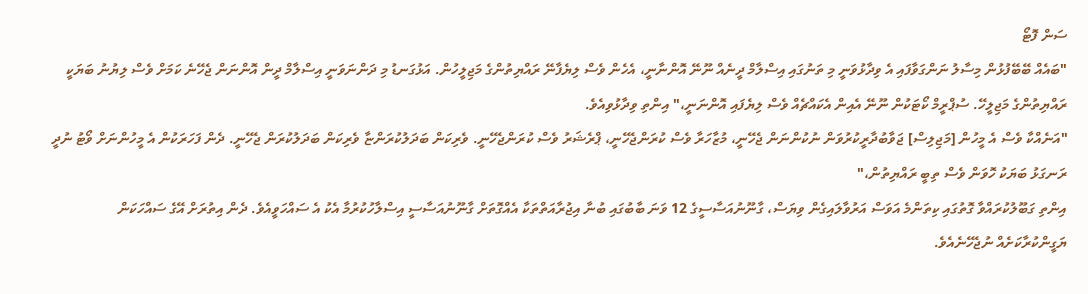ސަން ފޮޓޯ
"ބައެއް ބޭބޭފުޅުން މިސާލު ނަންގަވާފައި އެ ވިދާޅުވަނީ މި ތަނުގައި އިސްލާމް ދީނެއް ނޫނޭ އޮންނާނީ، އެހެން ވެސް ލިޔެފާނޭ ރައްޔިތުންގެ މަޖިލީހުން. އަޅުގަނޑު މި ދަންނަވަނީ އިސްލާމް ދީން އޮންނަން ޖެހޭނެ ކަމަށް ވެސް ލިޔުނު ބަޔަކީ ރައްޔިތުންގެ މަޖިލީހޭ. ސުޕްރީމް ކޯޓަކުން ނޫނޭ އެއިން އެކައްޗެއް ވެސް ލިޔެފައި އޮންނަނީ،" އިންތި ވިދާޅުވިއެވެ.
"އަނެއްކާ ވެސް އެ މީހުން [މަޖިލިސް] ޖަވާބުދާރީކުރުވަން ނުކުންނަން ޖެހޭނީ، މުޒާހަރާ ވެސް ކުރަންޖެހޭނީ، ޕްރެޝަރު ވެސް ކުރަންޖެހޭނީ. ވެރިކަން ބަދަލުކުރަންޏާ ވެރިކަން ބަދަލުކުރަން ޖެހޭނީ. ދެން ފަހަރަކުން އެ މީހުންނަށް ވޯޓު ނުދީ ރަނގަޅު ބަޔަކު ހޮވަން ވެސް ތިބީ ރައްޔިތުން،"
އިންތި ގަބޫލުކުރައްވާ ގޮތުގައި ކިތަންމެ އަވަސް އަރުވާލައިގެން ވިޔަސް، ގާނޫނުއަސާސީގެ 12 ވަނަ ބާބުގައި ބުނާ އިޖުރާއަތްތަކާ އެއްގޮތަށް ގާނޫނުއަސާސީ އިސްލާހުކުރުމާ އެކު އެ ސައްހަވީއެވެ. ދެން އިތުރަށް އޭގެ ސައްހަކަން ޔަގީންކުރާކަށެއް ނުޖެހޭނެއެވެ.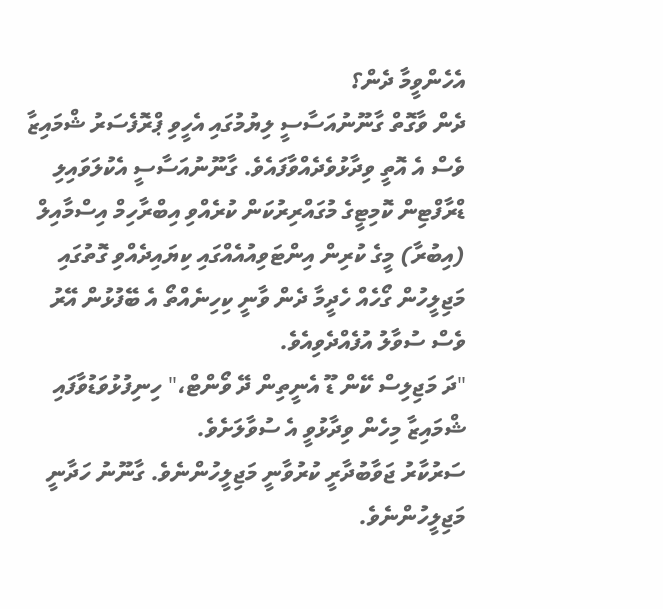އެހެންވީމާ ދެން؟
ދެން ވާގޮތް ގާނޫނުއަސާސީ ލިޔުމުގައި އެހީވި ޕްރޮފެސަރު ޝްމައިޒާ ވެސް އެ އޮތީ ވިދާޅުވެދެއްވާފައެވެ. ގާނޫނުއަސާސީ އެކުލަވައިލި ޑްރާފްޓިން ކޮމިޓީގެ މުގައްރިރުކަން ކުރެއްވި އިބްރާހިމް އިސްމާއިލް (އިބުރާ) މީގެ ކުރިން އިންޓަވިއުއެއްގައި ކިޔައިދެއްވި ގޮތުގައި މަޖިލީހުން ގޯހެއް ހެދީމާ ދެން ވާނީ ކިހިނެއްތޯ އެ ބޭފުޅުން އޭރު ވެސް ސުވާލު އުފެއްދެވިއެވެ.
"ދަ މަޖިލިސް ކޭން ޑޫ އެނީތިން ދޭ ވޯންޓް،" ހިނިފުޅުވަޑުވާފައި ޝްމައިޒާ މިހެން ވިދާޅުވީ އެ ސުވާލަށެވެ.
ސަރުކާރު ޖަވާބުދާރީ ކުރުވާނީ މަޖިލީހުންނެވެ. ގާނޫނު ހަދާނީ މަޖިލީހުންނެވެ.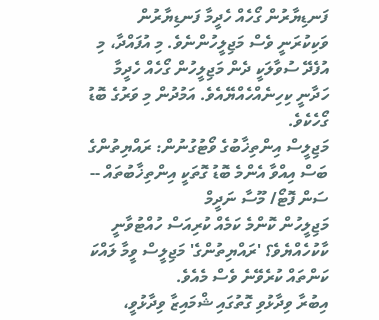ފަނޑިޔާރުން ގޯހެއް ހެދީމާ ފަނޑިޔާރުން ވަކިކުރަނީ ވެސް މަޖިލީހުންނެވެ. މި އުފައްދާ، މި އުފެދޭ ސުވާލަކީ ދެން މަޖިލީހުން ގޯހެއް ހެދީމާ ހަދާނީ ކިހިނެއްހެއްޔޭއެވެ. އަމުދުން މި ވަރުގެ ބޮޑު ގޯހެކެވެ.
މަޖިލީސް އިންތިޚާބުގެ ވޯޓުގުނުން: ރައްޔިތުންގެ ބަސް އިއްވާ އެންމެ ބޮޑު ގޮތަކީ އިންތިޚާބުތައް -- ސަން ފޮޓޯ/ މޫސާ ނަދީމް
މަޖިލީހުން ކޮންމެ ކަމެއް ކުރިއަސް ހުއްޓުވާނީ ކާކުހެއްޔެވެ؟ 'ރައްޔިތުންގެ' މަޖިލީސް ވީމާ ލައްކަ ކަންތައް ކުރެވޭނެ ވެސް މެއެވެ.
އިބުރާ ވިދާޅުވި ގޮތުގައި ޝްމައިޒާ ވިދާޅުވީ،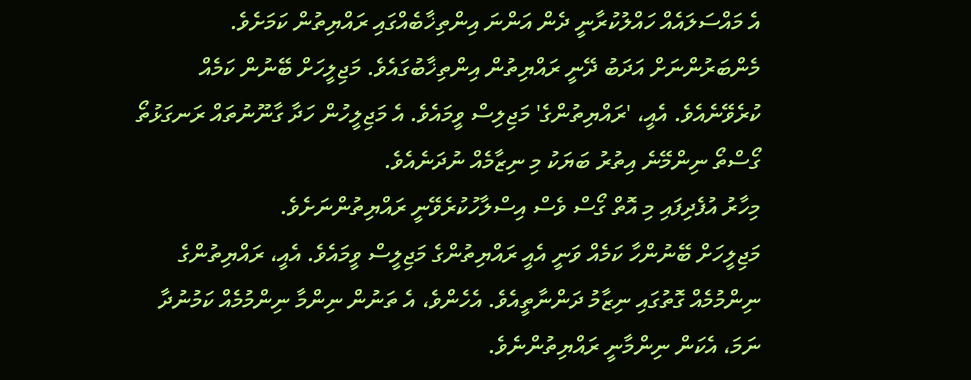އެ މައްސަލައެއް ހައްލުކުރާނީ ދެން އަންނަ އިންތިޚާބެއްގައި ރައްޔިތުން ކަމަށެވެ. މެންބަރުންނަށް އަދަބު ދޭނީ ރައްޔިތުން އިންތިޚާބުގައެވެ. މަޖިލީހަށް ބޭނުން ކަމެއް ކުރެވޭނެއެވެ. އެއީ، 'ރައްޔިތުންގެ' މަޖިލިސް ވީމައެވެ. އެ މަޖިލީހުން ހަދާ ގާނޫނުތައް ރަނގަޅުތޯ ގޯސްތޯ ނިންމޭނެ އިތުރު ބަޔަކު މި ނިޒާމެއް ނުދަނެއެވެ.
މިހާރު އުފެދިފައި މި އޮތް ގޯސް ވެސް އިސްލާހުކުރެވޭނީ ރައްޔިތުންނަށެވެ.
މަޖިލީހަށް ބޭނުންހާ ކަމެއް ވަނީ އެއީ ރައްޔިތުންގެ މަޖިލީސް ވީމައެވެ. އެއީ، ރައްޔިތުންގެ ނިންމުމެއް ގޮތުގައި ނިޒާމު ދަންނާތީއެވެ. އެހެންވެ، އެ ތަނުން ނިންމާ ނިންމުމެއް ކަމުނުދާ ނަމަ، އެކަން ނިންމާނީ ރައްޔިތުންނެވެ.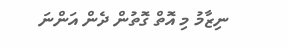ނިޒާމު މި އޮތް ގޮތުން ދެން އަންނަ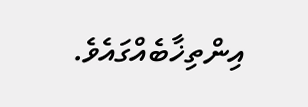އިންތިޚާބެއްގައެވެ.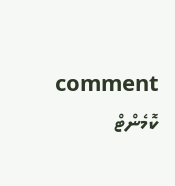comment ކޮމެންޓް